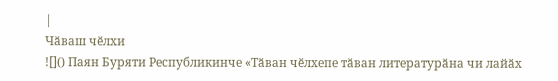|
Чӑваш чӗлхи
![]() Паян Буряти Республикинче «Тӑван чӗлхепе тӑван литературӑна чи лайӑх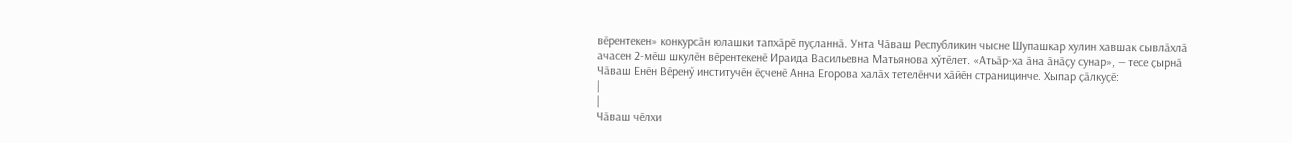вӗрентекен» конкурсӑн юлашки тапхӑрӗ пуҫланнӑ. Унта Чӑваш Республикин чысне Шупашкар хулин хавшак сывлӑхлӑ ачасен 2-мӗш шкулӗн вӗрентекенӗ Ираида Васильевна Матьянова хӳтӗлет. «Атьӑр-ха ӑна ӑнӑҫу сунар», — тесе ҫырнӑ Чӑваш Енӗн Вӗренӳ институчӗн ӗҫченӗ Анна Егорова халӑх тетелӗнчи хӑйӗн страницинче. Хыпар ҫӑлкуҫӗ:
|
|
Чӑваш чӗлхи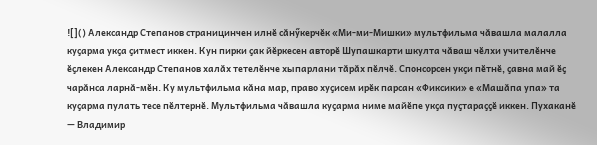![]() Александр Степанов страницинчен илнӗ сӑнӳкерчӗк «Ми-ми-Мишки» мультфильма чӑвашла малалла куҫарма укҫа ҫитмест иккен. Кун пирки ҫак йӗркесен авторӗ Шупашкарти шкулта чӑваш чӗлхи учителӗнче ӗҫлекен Александр Степанов халӑх тетелӗнче хыпарлани тӑрӑх пӗлчӗ. Спонсорсен укҫи пӗтнӗ, ҫавна май ӗҫ чарӑнса ларнӑ-мӗн. Ку мультфильма кӑна мар, право хуҫисем ирӗк парсан «Фиксики» е «Машӑпа упа» та куҫарма пулать тесе пӗлтернӗ. Мультфильма чӑвашла куҫарма ниме майӗпе укҫа пуҫтараҫҫӗ иккен. Пухаканӗ — Владимир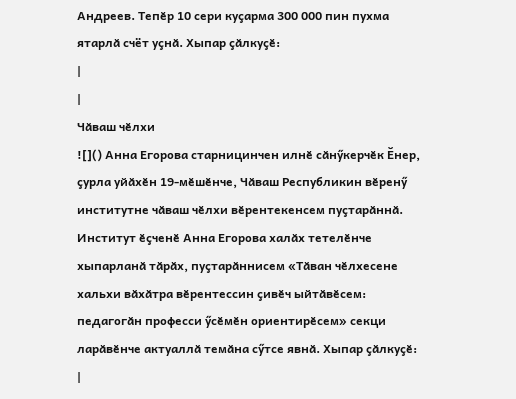Андреев. Тепӗр 10 сери куҫарма 300 000 пин пухма ятарлӑ счёт уҫнӑ. Хыпар ҫӑлкуҫӗ:
|
|
Чӑваш чӗлхи
![]() Анна Егорова старницинчен илнӗ сӑнӳкерчӗк Ӗнер, ҫурла уйӑхӗн 19-мӗшӗнче, Чӑваш Республикин вӗренӳ институтне чӑваш чӗлхи вӗрентекенсем пуҫтарӑннӑ. Институт ӗҫченӗ Анна Егорова халӑх тетелӗнче хыпарланӑ тӑрӑх, пуҫтарӑннисем «Тӑван чӗлхесене хальхи вӑхӑтра вӗрентессин ҫивӗч ыйтӑвӗсем: педагогӑн професси ӳсӗмӗн ориентирӗсем» секци ларӑвӗнче актуаллӑ темӑна сӳтсе явнӑ. Хыпар ҫӑлкуҫӗ:
|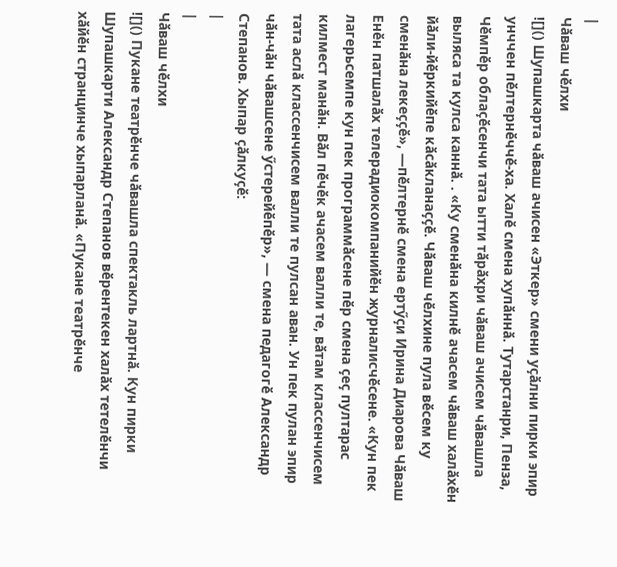|
Чӑваш чӗлхи
![]() Шупашкарта чӑваш ачисен «Эткер» смени уҫӑлни пирки эпир унччен пӗлтернӗччӗ-ха. Халӗ смена хупӑннӑ. Тутарстанри, Пенза, Чӗмпӗр облаҫӗсенчи тата ытти тӑрӑхри чӑваш ачисем чӑвашла выляса та кулса каннӑ. . «Ку сменӑна килнӗ ачасем чӑваш халӑхӗн йӑли-йӗркийӗпе кӑсӑкланаҫҫӗ. Чӑваш чӗлхине пула вӗсем ку сменӑна лекеҫҫӗ», —пӗлтернӗ смена ертӳҫи Ирина Диарова Чӑваш Енӗн патшалӑх телерадиокомпанийӗн журналисчӗсене. «Кун пек лагерьсемпе кун пек программӑсене пӗр смена ҫеҫ пултарас килмест манӑн. Вӑл пӗчӗк ачасем валли те, вӑтам классенчисем тата аслӑ классенчисем валли те пулсан аван. Ун пек пулан эпир чӑн-чӑн чӑвашсене ӳстерейӗпӗр», — смена педагогӗ Александр Степанов. Хыпар ҫӑлкуҫӗ:
|
|
Чӑваш чӗлхи
![]() Пукане театрӗнче чӑвашла спектакль лартнӑ. Кун пирки Шупашкарти Александр Степанов вӗрентекен халӑх тетелӗнчи хӑйӗн странцинче хыпарланӑ. «Пукане театрӗнче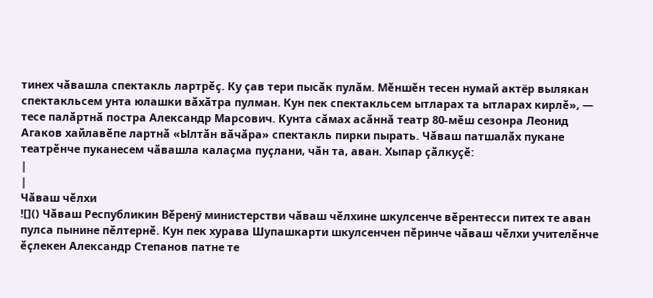тинех чӑвашла спектакль лартрӗҫ. Ку ҫав тери пысӑк пулӑм. Мӗншӗн тесен нумай актёр вылякан спектакльсем унта юлашки вӑхӑтра пулман. Кун пек спектакльсем ытларах та ытларах кирлӗ», — тесе палӑртнӑ постра Александр Марсович. Кунта сӑмах асӑннӑ театр 80-мӗш сезонра Леонид Агаков хайлавӗпе лартнӑ «Ылтӑн вӑчӑра» спектакль пирки пырать. Чӑваш патшалӑх пукане театрӗнче пуканесем чӑвашла калаҫма пуҫлани, чӑн та, аван. Хыпар ҫӑлкуҫӗ:
|
|
Чӑваш чӗлхи
![]() Чӑваш Республикин Вӗренӳ министерстви чӑваш чӗлхине шкулсенче вӗрентесси питех те аван пулса пынине пӗлтернӗ. Кун пек хурава Шупашкарти шкулсенчен пӗринче чӑваш чӗлхи учителӗнче ӗҫлекен Александр Степанов патне те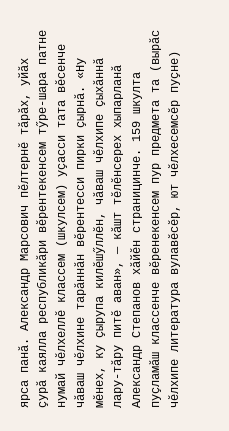ярса панӑ. Александр Марсович пӗлтернӗ тӑрӑх, уйӑх ҫурӑ каялла республикӑри вӗрентекенсем тӳре-шара патне нумай чӗлхеллӗ классем (шкулсем) уҫасси тата вӗсенче чӑваш чӗлхине тарӑннӑн вӗрентесси пирки ҫырнӑ. «Ну мӗнех, ку ҫырупа килӗшӳллӗн, чӑваш чӗлхипе ҫыхӑннӑ лару-тӑру питӗ аван», — кӑшт тӗлӗнсерех хыпарланӑ Александр Степанов хӑйӗн страницинче. 159 шкулта пуҫламӑш классенче вӗренекенсем пур предмета та (вырӑс чӗлхипе литература вулавӗсӗр, ют чӗлхесемсӗр пуҫне)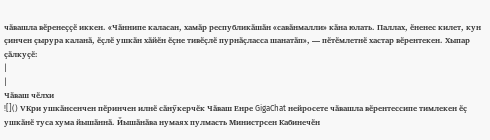чӑвашла вӗренеҫҫӗ иккен. «Чӑннипе каласан, хамӑр республикӑшӑн «савӑнмалли» кӑна юлать. Паллах, ӗненес килет, кун ҫинчен ҫырура каланӑ, ӗҫлӗ ушкӑн хӑйӗн ӗҫне тивӗҫлӗ пурнӑҫласса шанатӑп», — пӗтӗмлетнӗ хастар вӗрентекен. Хыпар ҫӑлкуҫӗ:
|
|
Чӑваш чӗлхи
![]() VKри ушкӑнсенчен пӗринчен илнӗ сӑнӳкерчӗк Чӑваш Енре GigaChat нейросете чӑвашла вӗрентессипе тимлекен ӗҫ ушкӑнӗ туса хума йышӑннӑ. Йышӑнӑва нумаях пулмасть Министрсен Кабинечӗн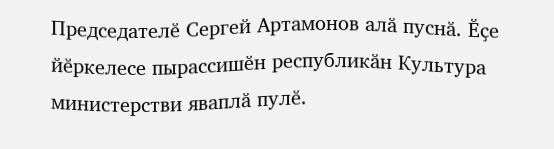Председателӗ Сергей Артамонов алӑ пуснӑ. Ӗҫе йӗркелесе пырассишӗн республикӑн Культура министерстви яваплӑ пулӗ.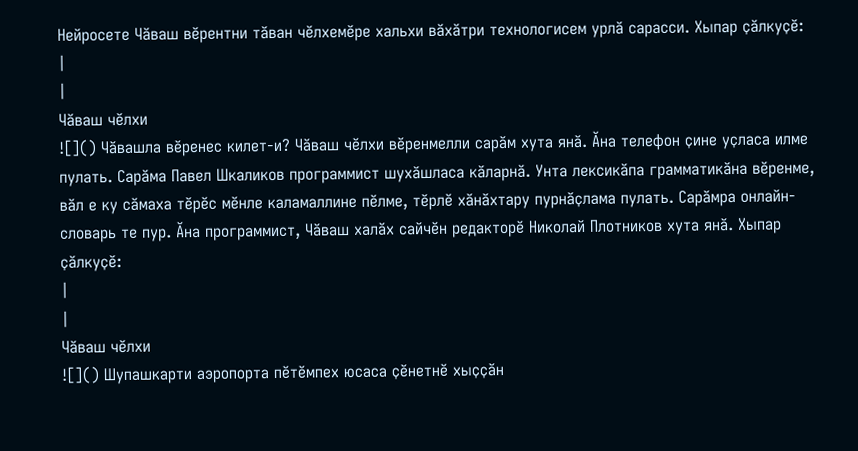Нейросете Чӑваш вӗрентни тӑван чӗлхемӗре хальхи вӑхӑтри технологисем урлӑ сарасси. Хыпар ҫӑлкуҫӗ:
|
|
Чӑваш чӗлхи
![]() Чӑвашла вӗренес килет-и? Чӑваш чӗлхи вӗренмелли сарӑм хута янӑ. Ӑна телефон ҫине уҫласа илме пулать. Сарӑма Павел Шкаликов программист шухӑшласа кӑларнӑ. Унта лексикӑпа грамматикӑна вӗренме, вӑл е ку сӑмаха тӗрӗс мӗнле каламаллине пӗлме, тӗрлӗ хӑнӑхтару пурнӑҫлама пулать. Сарӑмра онлайн-словарь те пур. Ӑна программист, Чӑваш халӑх сайчӗн редакторӗ Николай Плотников хута янӑ. Хыпар ҫӑлкуҫӗ:
|
|
Чӑваш чӗлхи
![]() Шупашкарти аэропорта пӗтӗмпех юсаса ҫӗнетнӗ хыҫҫӑн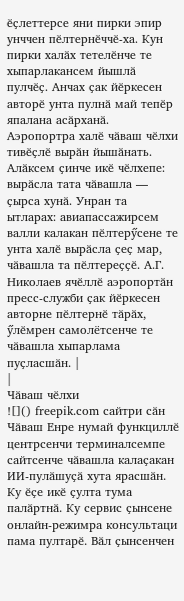ӗҫлеттерсе яни пирки эпир унччен пӗлтернӗччӗ-ха. Кун пирки халӑх тетелӗнче те хыпарлакансем йышлӑ пулчӗҫ. Анчах ҫак йӗркесен авторӗ унта пулнӑ май тепӗр япалана асӑрханӑ. Аэропортра халӗ чӑваш чӗлхи тивӗҫлӗ вырӑн йышӑнать. Алӑксем ҫинче икӗ чӗлхепе: вырӑсла тата чӑвашла — ҫырса хунӑ. Унран та ытларах: авиапассажирсем валли калакан пӗлтерӳсене те унта халӗ вырӑсла ҫеҫ мар, чӑвашла та пӗлтереҫҫӗ. А.Г. Николаев ячӗллӗ аэропортӑн пресс-служби ҫак йӗркесен авторне пӗлтернӗ тӑрӑх, ӳлӗмрен самолётсенче те чӑвашла хыпарлама пуҫласшӑн. |
|
Чӑваш чӗлхи
![]() freepik.com сайтри сӑн Чӑваш Енре нумай функциллӗ центрсенчи терминалсемпе сайтсенче чӑвашла калаҫакан ИИ-пулӑшуҫӑ хута ярасшӑн. Ку ӗҫе икӗ ҫулта тума палӑртнӑ. Ку сервис ҫынсене онлайн-режимра консультаци пама пултарӗ. Вӑл ҫынсенчен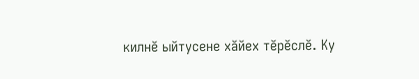килнӗ ыйтусене хӑйех тӗрӗслӗ. Ку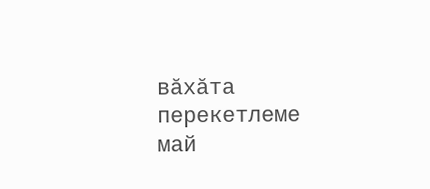вӑхӑта перекетлеме май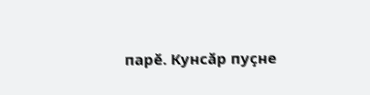парӗ. Кунсӑр пуҫне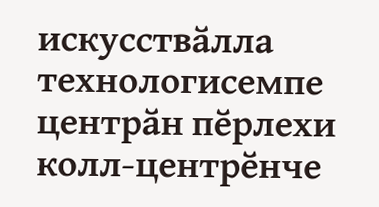искусствӑлла технологисемпе центрӑн пӗрлехи колл-центрӗнче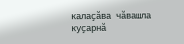калаҫӑва чӑвашла куҫарнӑ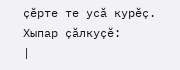ҫӗрте те усӑ курӗҫ. Хыпар ҫӑлкуҫӗ:
|